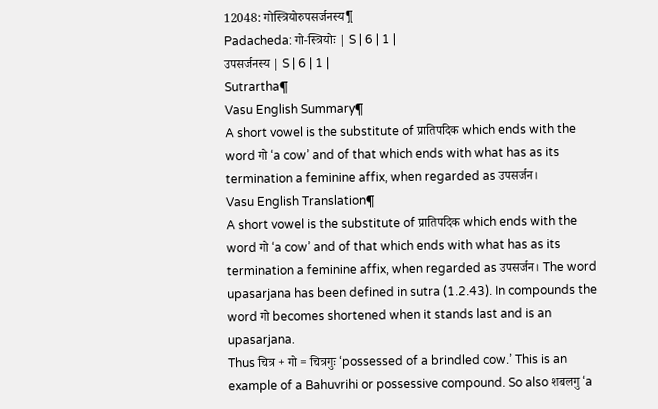12048: गोस्त्रियोरुपसर्जनस्य¶
Padacheda: गो-स्त्रियोः | S | 6 | 1 |
उपसर्जनस्य | S | 6 | 1 |
Sutrartha¶
Vasu English Summary¶
A short vowel is the substitute of प्रातिपदिक which ends with the word गो ‘a cow’ and of that which ends with what has as its termination a feminine affix, when regarded as उपसर्जन।
Vasu English Translation¶
A short vowel is the substitute of प्रातिपदिक which ends with the word गो ‘a cow’ and of that which ends with what has as its termination a feminine affix, when regarded as उपसर्जन। The word upasarjana has been defined in sutra (1.2.43). In compounds the word गो becomes shortened when it stands last and is an upasarjana.
Thus चित्र + गो = चित्रगुः ‘possessed of a brindled cow.’ This is an example of a Bahuvrihi or possessive compound. So also शबलगु ‘a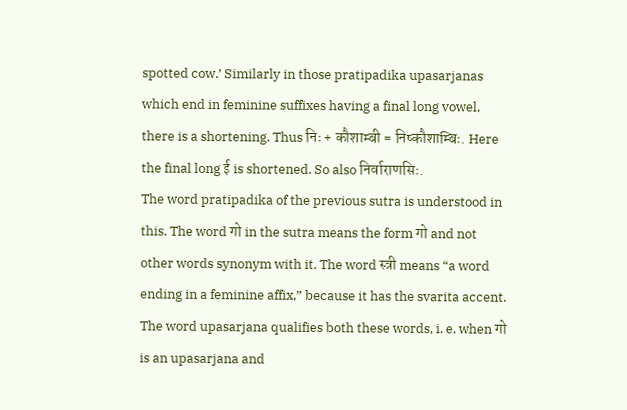spotted cow.’ Similarly in those pratipadika upasarjanas which end in feminine suffixes having a final long vowel, there is a shortening. Thus निः + कौशाम्बी = निष्कौशाम्बिः. Here the final long ई is shortened. So also निर्वाराणसिः.
The word pratipadika of the previous sutra is understood in this. The word गो in the sutra means the form गो and not other words synonym with it. The word स्त्री means “a word ending in a feminine affix,” because it has the svarita accent. The word upasarjana qualifies both these words, i. e. when गो is an upasarjana and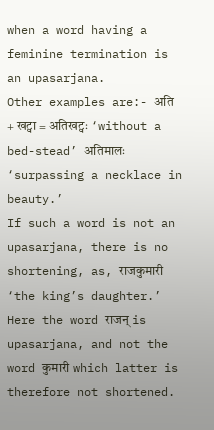when a word having a feminine termination is an upasarjana.
Other examples are:- अति + खट्वा = अतिखट्वः ‘without a bed-stead’ अतिमालः ‘surpassing a necklace in beauty.’
If such a word is not an upasarjana, there is no shortening, as, राजकुमारी ‘the king’s daughter.’ Here the word राजन् is upasarjana, and not the word कुमारी which latter is therefore not shortened.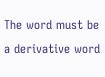The word must be a derivative word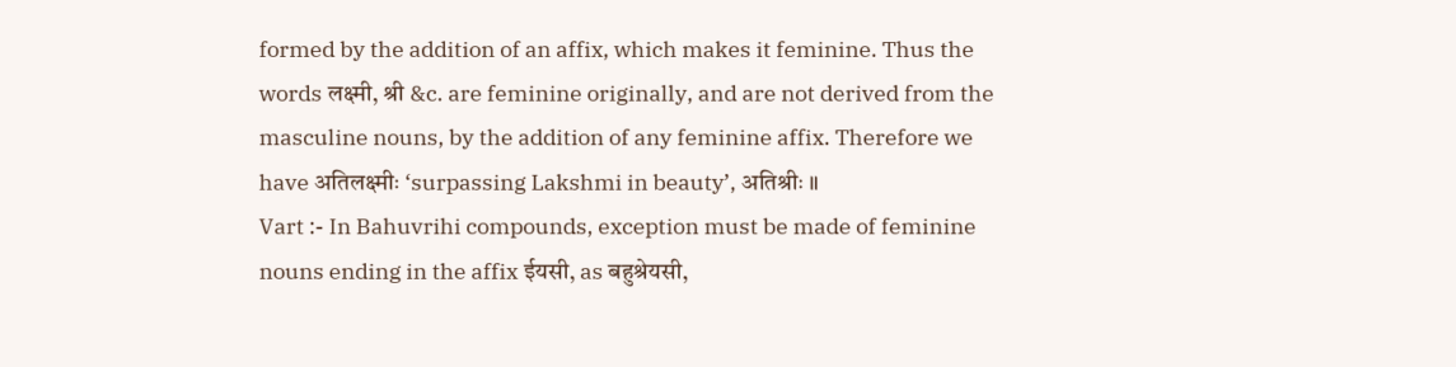formed by the addition of an affix, which makes it feminine. Thus the words लक्ष्मी, श्री &c. are feminine originally, and are not derived from the masculine nouns, by the addition of any feminine affix. Therefore we have अतिलक्ष्मीः ‘surpassing Lakshmi in beauty’, अतिश्रीः ॥
Vart :- In Bahuvrihi compounds, exception must be made of feminine nouns ending in the affix ईयसी, as बहुश्रेयसी,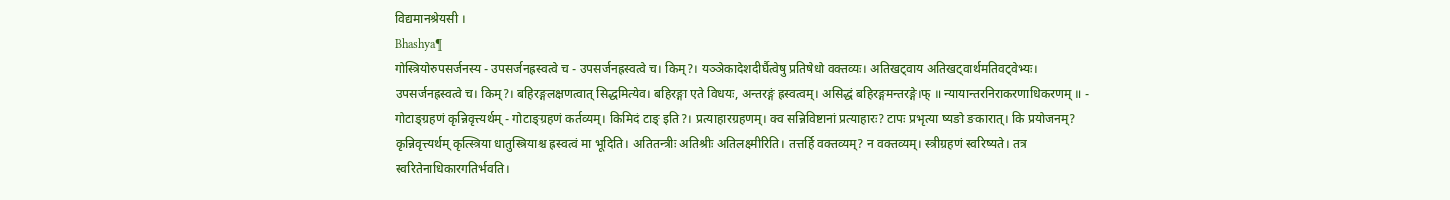विद्यमानश्रेयसी ।
Bhashya¶
गोस्त्रियोरुपसर्जनस्य - उपसर्जनह्रस्वत्वे च - उपसर्जनह्रस्वत्वे च। किम्?। यञ्ञेकादेशदीर्घैत्वेषु प्रतिषेधो वक्तव्यः। अतिखट्वाय अतिखट्वार्थमतिवट्वेभ्यः। उपसर्जनह्रस्वत्वे च। किम्?। बहिरङ्गलक्षणत्वात् सिद्धमित्येव। बहिरङ्गा एते विधयः, अन्तरङ्गं ह्रस्वत्वम्। असिद्धं बहिरङ्गमन्तरङ्गे।फ् ॥ न्यायान्तरनिराकरणाधिकरणम् ॥ - गोटाङ्ग्रहणं कृन्निवृत्त्यर्थम् - गोटाङ्ग्रहणं कर्तव्यम्। किमिदं टाङ् इति?। प्रत्याहारग्रहणम्। क्व सन्निविष्टानां प्रत्याहारः? टापः प्रभृत्या ष्यङो ङकारात्। कि प्रयोजनम्? कृन्निवृत्त्यर्थम् कृत्स्त्रिया धातुस्त्रियाश्च ह्रस्वत्वं मा भूदिति। अतितन्त्रीः अतिश्रीः अतिलक्ष्मीरिति। तत्तर्हि वक्तव्यम्? न वक्तव्यम्। स्त्रीग्रहणं स्वरिष्यते। तत्र स्वरितेनाधिकारगतिर्भवति।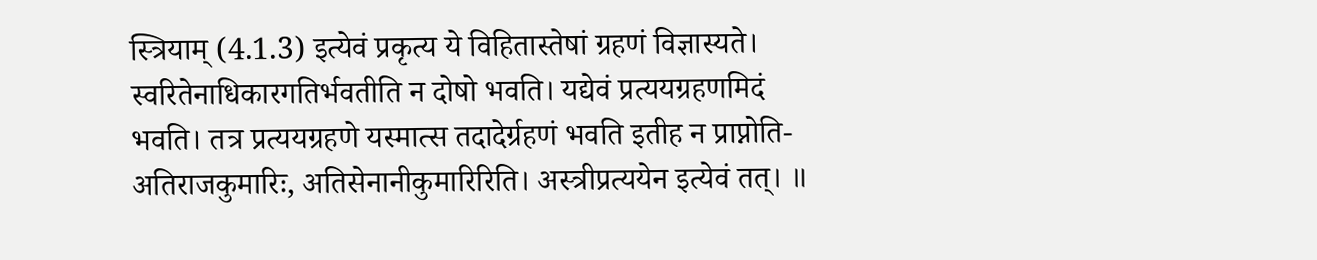स्त्रियाम् (4.1.3) इत्येवं प्रकृत्य ये विहितास्तेषां ग्रहणं विज्ञास्यते। स्वरितेनाधिकारगतिर्भवतीति न दोषो भवति। यद्येवं प्रत्ययग्रहणमिदं भवति। तत्र प्रत्ययग्रहणे यस्मात्स तदादेर्ग्रहणं भवति इतीह न प्राप्नोति- अतिराजकुमारिः, अतिसेनानीकुमारिरिति। अस्त्रीप्रत्ययेन इत्येवं तत्। ॥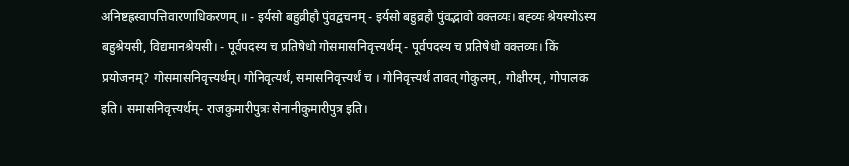अनिष्टह्रस्वापत्तिवारणाधिकरणम् ॥ - इर्यसो बहुव्रीहौ पुंवद्वचनम् - इर्यसो बहुव्रहौ पुंवद्भावो वक्तव्यः। बह्व्यः श्रेयस्योऽस्य बहुश्रेयसी, विद्यमानश्रेयसी। - पूर्वपदस्य च प्रतिषेधो गोसमासनिवृत्त्यर्थम् - पूर्वपदस्य च प्रतिषेधो वक्तव्यः। किं प्रयोजनम्? गोसमासनिवृत्त्यर्थम्। गोनिवृत्यर्थं, समासनिवृत्त्यर्थं च । गोनिवृत्त्यर्थं तावत् गोकुलम्, गोक्षीरम्, गोपालक इति। समासनिवृत्त्यर्थम्- राजकुमारीपुत्रः सेनानीकुमारीपुत्र इति।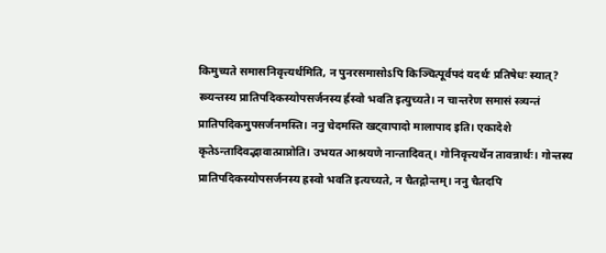किमुच्यते समासनिवृत्त्यर्थमिति, न पुनरसमासोऽपि किञ्चित्पूर्वपदं यदर्थः प्रतिषेधः स्यात्? स्त्र्यन्तस्य प्रातिपदिकस्योपसर्जनस्य र्ह्रस्वो भवति इत्युच्यते। न चान्तरेण समासं स्त्र्यन्तं प्रातिपदिकमुपसर्जनमस्ति। ननु चेदमस्ति खट्वापादो मालापाद इति। एकादेशे कृतेऽन्तादिवद्भावात्प्राप्नोति। उभयत आश्रयणे नान्तादिवत्। गोनिवृत्त्यर्थेन तावन्नार्थः। गोन्तस्य प्रातिपदिकस्योपसर्जनस्य ह्रस्वो भवति इत्यच्यते, न चैतद्गोन्तम्। ननु चैतदपि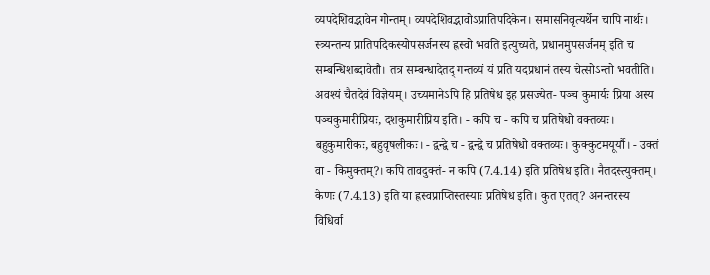व्यपदेशिवद्भावेन गोन्तम्। व्यपदेशिवद्भावोऽप्रातिपदिकेन। समासनिवृत्यर्थेन चापि नार्थः। स्त्र्यन्तन्य प्रातिपदिकस्योपसर्जनस्य ह्रस्वो भवति इत्युच्यते, प्रधानमुपसर्जनम् इति च सम्बन्धिशब्दावेतौ। तत्र सम्बन्धादेतद् गन्तव्यं यं प्रति यदप्रधानं तस्य चेत्सोऽन्तो भवतीति। अवश्यं चैतदेवं विज्ञेयम्। उच्यमानेऽपि हि प्रतिषेध इह प्रसज्येत- पञ्च कुमार्यः प्रिया अस्य पञ्चकुमारीप्रियः, दशकुमारीप्रिय इति। - कपि च - कपि च प्रतिषेधो वक्तव्यः। बहुकुमारीकः, बहुवृषलीकः। - द्वन्द्वे च - द्वन्द्वे च प्रतिषेधो वक्तव्यः। कुक्कुटमयूर्यौ। - उक्तं वा - किमुक्तम्?। कपि तावदुक्तं- न कपि (7.4.14) इति प्रतिषेध इति। नैतदस्त्युक्तम्। केणः (7.4.13) इति या ह्रस्वप्राप्तिस्तस्याः प्रतिषेध इति। कुत एतत्? अनन्तरस्य विधिर्वा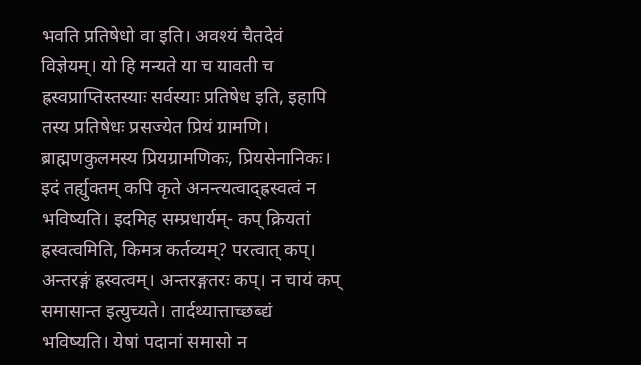भवति प्रतिषेधो वा इति। अवश्यं चैतदेवं विज्ञेयम्। यो हि मन्यते या च यावती च ह्रस्वप्राप्तिस्तस्याः सर्वस्याः प्रतिषेध इति, इहापि तस्य प्रतिषेधः प्रसज्येत प्रियं ग्रामणि। ब्राह्मणकुलमस्य प्रियग्रामणिकः, प्रियसेनानिकः। इदं तर्ह्युक्तम् कपि कृते अनन्त्यत्वाद्ह्रस्वत्वं न भविष्यति। इदमिह सम्प्रधार्यम्- कप् क्रियतां ह्रस्वत्वमिति, किमत्र कर्तव्यम्? परत्वात् कप्। अन्तरङ्गं ह्रस्वत्वम्। अन्तरङ्गतरः कप्। न चायं कप् समासान्त इत्युच्यते। तार्दथ्यात्ताच्छब्द्यं भविष्यति। येषां पदानां समासो न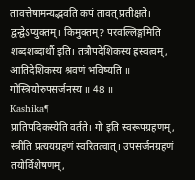तावत्तेषामन्यद्भवति कपं तावत् प्रतीक्षते। द्वन्द्वेऽप्युक्तम्। किमुक्तम्? परवल्लिङ्गमिति शब्दशब्दार्थौ इति। तत्रौपदेशिकस्य ह्रस्वत्वम्, आतिदेशिकस्य श्रवणं भविष्यति ॥ गोस्त्रियोरुपसर्जनस्य ॥ 48 ॥
Kashika¶
प्रातिपदिकस्येति वर्तते। गो इति स्वरूपग्रहणम्, स्त्रीति प्रत्ययग्रहणं स्वरितत्वात्। उपसर्जनग्रहणं तयोर्विशेषणम्,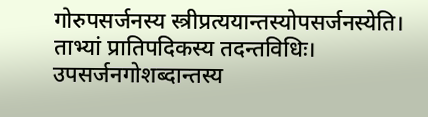गोरुपसर्जनस्य स्त्रीप्रत्ययान्तस्योपसर्जनस्येति। ताभ्यां प्रातिपदिकस्य तदन्तविधिः। उपसर्जनगोशब्दान्तस्य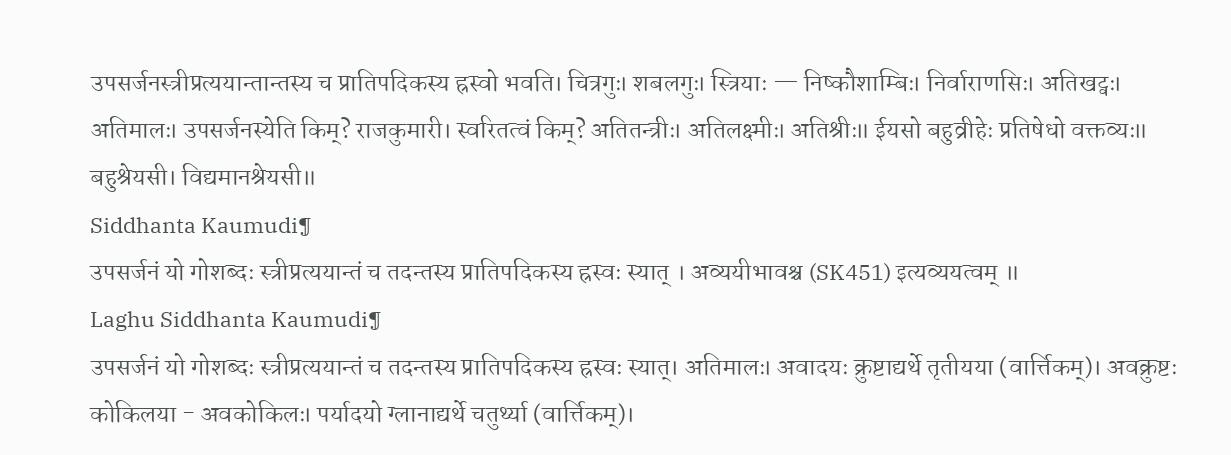उपसर्जनस्त्रीप्रत्ययान्तान्तस्य च प्रातिपदिकस्य ह्रस्वो भवति। चित्रगुः। शबलगुः। स्त्रियाः — निष्कौशाम्बिः। निर्वाराणसिः। अतिखट्वः। अतिमालः। उपसर्जनस्येति किम्? राजकुमारी। स्वरितत्वं किम्? अतितन्त्रीः। अतिलक्ष्मीः। अतिश्रीः॥ ईयसो बहुव्रीहेः प्रतिषेधो वक्तव्यः॥ बहुश्रेयसी। विद्यमानश्रेयसी॥
Siddhanta Kaumudi¶
उपसर्जनं यो गोशब्दः स्त्रीप्रत्ययान्तं च तदन्तस्य प्रातिपदिकस्य ह्रस्वः स्यात् । अव्ययीभावश्च (SK451) इत्यव्ययत्वम् ॥
Laghu Siddhanta Kaumudi¶
उपसर्जनं यो गोशब्दः स्त्रीप्रत्ययान्तं च तदन्तस्य प्रातिपदिकस्य ह्रस्वः स्यात्। अतिमालः। अवादयः क्रुष्टाद्यर्थे तृतीयया (वार्त्तिकम्)। अवक्रुष्टः कोकिलया - अवकोकिलः। पर्यादयो ग्लानाद्यर्थे चतुर्थ्या (वार्त्तिकम्)।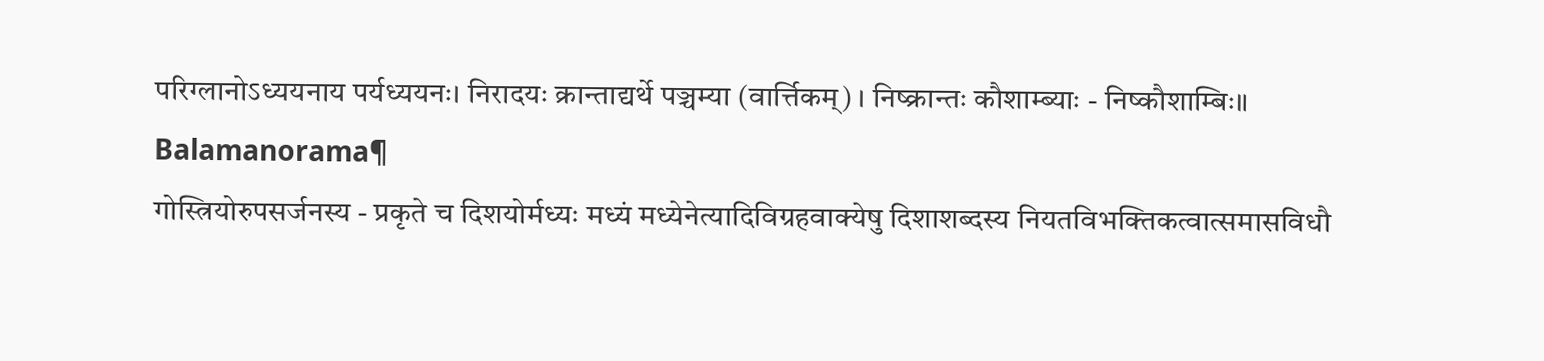परिग्लानोऽध्ययनाय पर्यध्ययनः। निरादयः क्रान्ताद्यर्थे पञ्चम्या (वार्त्तिकम्) । निष्क्रान्तः कौशाम्ब्याः - निष्कौशाम्बिः॥
Balamanorama¶
गोस्त्रियोरुपसर्जनस्य - प्रकृते च दिशयोर्मध्यः मध्यं मध्येनेत्यादिविग्रहवाक्येषु दिशाशब्दस्य नियतविभक्तिकत्वात्समासविधौ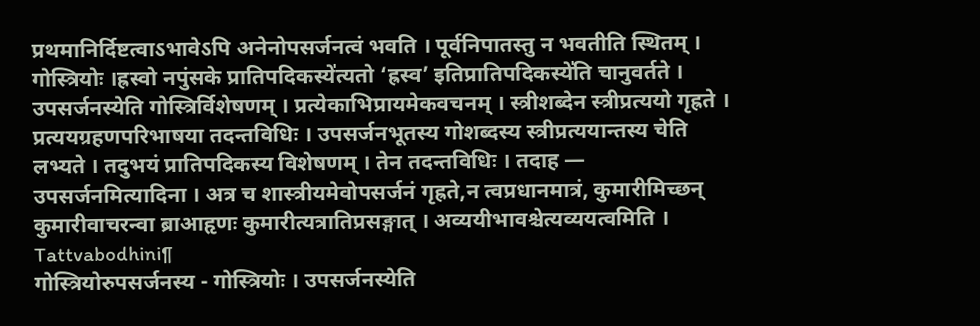प्रथमानिर्दिष्टत्वाऽभावेऽपि अनेनोपसर्जनत्वं भवति । पूर्वनिपातस्तु न भवतीति स्थितम् । गोस्त्रियोः ।ह्रस्वो नपुंसके प्रातिपदिकस्ये॑त्यतो ‘ह्रस्व’ इतिप्रातिपदिकस्ये॑ति चानुवर्तते । उपसर्जनस्येति गोस्त्रिर्विशेषणम् । प्रत्येकाभिप्रायमेकवचनम् । स्त्रीशब्देन स्त्रीप्रत्ययो गृह्रते । प्रत्ययग्रहणपरिभाषया तदन्तविधिः । उपसर्जनभूतस्य गोशब्दस्य स्त्रीप्रत्ययान्तस्य चेति लभ्यते । तदुभयं प्रातिपदिकस्य विशेषणम् । तेन तदन्तविधिः । तदाह — उपसर्जनमित्यादिना । अत्र च शास्त्रीयमेवोपसर्जनं गृह्रते,न त्वप्रधानमात्रं, कुमारीमिच्छन् कुमारीवाचरन्वा ब्राआहृणः कुमारीत्यत्रातिप्रसङ्गात् । अव्ययीभावश्चेत्यव्ययत्वमिति ।
Tattvabodhini¶
गोस्त्रियोरुपसर्जनस्य - गोस्त्रियोः । उपसर्जनस्येति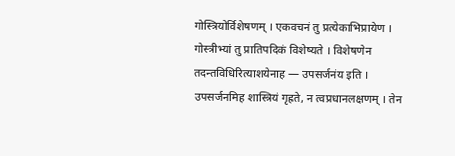गोस्त्रियोर्विशेषणम् । एकवचनं तु प्रत्येकाभिप्रायेण । गोस्त्रीभ्यां तु प्रातिपदिकं विशेष्यते । विशेषणेन तदन्तविधिरित्याशयेनाह — उपसर्जनंय इति । उपसर्जनमिह शास्त्रियं गृह्रते, न त्वप्रधानलक्षणम् । तेन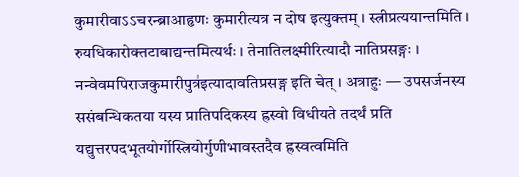कुमारीवाऽऽचरन्ब्राआहृणः कुमारीत्यत्र न दोष इत्युक्तम् । स्त्रीप्रत्ययान्तमिति । रुयधिकारोक्तटाबाद्यन्तमित्यर्थः । तेनातिलक्ष्मीरित्यादौ नातिप्रसङ्गः । नन्वेवमपिराजकुमारीपुत्र॑इत्यादावतिप्रसङ्ग इति चेत् । अत्राहुः — उपसर्जनस्य ससंबन्धिकतया यस्य प्रातिपदिकस्य ह्रस्वो विधीयते तदर्थं प्रति यद्युत्तरपदभूतयोर्गोस्त्रियोर्गुणीभावस्तदैव ह्रस्वत्वमिति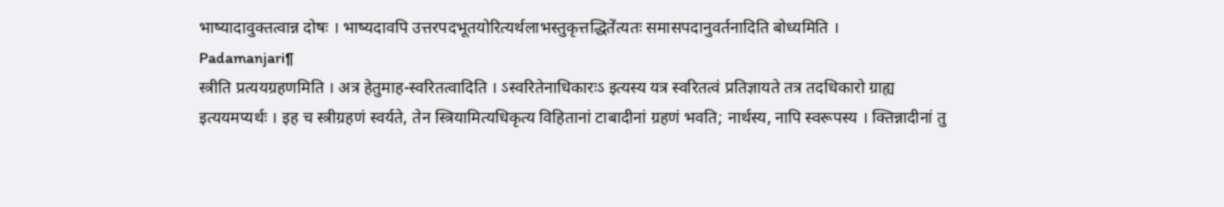भाष्यादावुक्तत्वान्न दोषः । भाष्यदावपि उत्तरपदभूतयोरित्यर्थलाभस्तुकृत्तद्धिते॑त्यतः समासपदानुवर्तनादिति बोध्यमिति ।
Padamanjari¶
स्त्रीति प्रत्ययग्रहणमिति । अत्र हेतुमाह-स्वरितत्वादिति । ऽस्वरितेनाधिकारःऽ इत्यस्य यत्र स्वरितत्वं प्रतिज्ञायते तत्र तदधिकारो ग्राह्य इत्ययमप्यर्थः । इह च स्त्रीग्रहणं स्वर्यते, तेन स्त्रियामित्यधिकृत्य विहितानां टाबादीनां ग्रहणं भवति; नार्थस्य, नापि स्वरूपस्य । क्तिन्नादीनां तु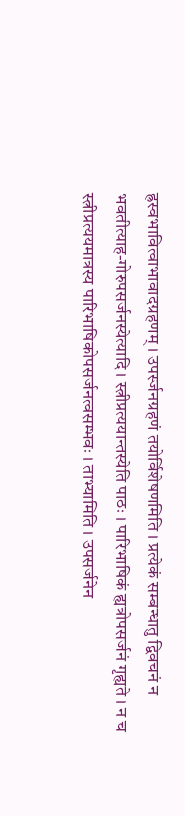ह्रस्वभावित्वाभावादग्रहणम् । उपर्स्जनग्रहणं तयोर्विशेषणमिति । प्रत्येकं सम्बन्धातु द्विवचनं न भवतीत्याह-गोरुपसर्जनस्येत्यादि । स्त्रीप्रत्ययान्तस्येति पाठः । पारिभाषिकं ह्यत्रोपसर्जनं गृह्यते । न च स्त्रीप्रत्ययमात्रस्य पारिभाषिकोपसर्जनत्वसम्भवः । ताभ्यामिति । उपसर्जनेन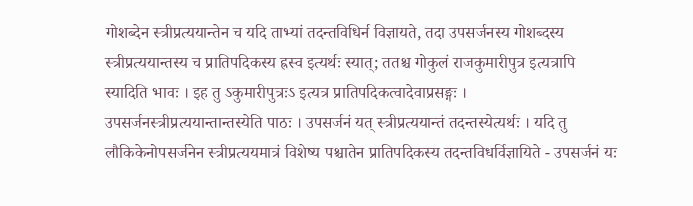गोशब्देन स्त्रीप्रत्ययान्तेन च यदि ताभ्यां तदन्तविधिर्न विज्ञायते, तदा उपसर्जनस्य गोशब्दस्य स्त्रीप्रत्ययान्तस्य च प्रातिपदिकस्य ह्रस्व इत्यर्थः स्यात्; ततश्च गोकुलं राजकुमारीपुत्र इत्यत्रापि स्यादिति भावः । इह तु ऽकुमारीपुत्रःऽ इत्यत्र प्रातिपदिकत्वादेवाप्रसङ्गः । उपसर्जनस्त्रीप्रत्ययान्तान्तस्येति पाठः । उपसर्जनं यत् स्त्रीप्रत्ययान्तं तदन्तस्येत्यर्थः । यदि तु लौकिकेनोपसर्जनेन स्त्रीप्रत्ययमात्रं विशेष्य पश्चातेन प्रातिपदिकस्य तदन्तविधर्विज्ञायिते - उपसर्जनं यः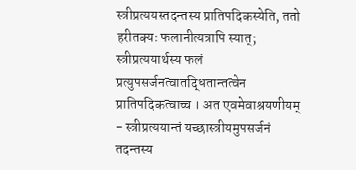स्त्रीप्रत्ययस्तदन्तस्य प्रातिपदिकस्येति, ततो हरीतक्यः फलानीत्यत्रापि स्यात्; स्त्रीप्रत्ययार्थस्य फलं प्रत्युपसर्जनत्वातद्धितान्तत्वेन प्रातिपदिकत्वाच्च । अत एवमेवाश्रयणीयम् - स्त्रीप्रत्ययान्तं यच्छास्त्रीयमुपसर्जनं तदन्तस्य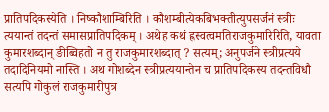प्रातिपदिकस्येति । निष्कौशाम्बिरिति । कौशम्बीत्येकबिभक्तीत्युपसर्जनं स्त्रीः त्ययान्तं तदन्तं समासप्रातिपदिकम् । अथेह कथं ह्रस्वत्वमतिराजकुमारिरिति, यावता कुमारशब्दान् ङीब्विहतो न तु राजकुमारशब्दात् ? सत्यम्; अनुपर्जने स्त्रीप्रत्यये तदादिनियमो नास्ति । अथ गोशब्देन स्त्रीप्रत्ययान्तेन च प्रातिपदिकस्य तदन्तविधौ सत्यपि गोकुलं राजकुमारीपुत्र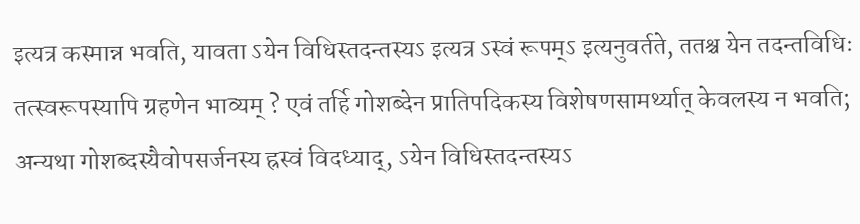इत्यत्र कस्मान्न भवति, यावता ऽयेन विधिस्तदन्तस्यऽ इत्यत्र ऽस्वं रूपम्ऽ इत्यनुवर्तते, ततश्च येन तदन्तविधिः तत्स्वरूपस्यापि ग्रहणेन भाव्यम् ? एवं तर्हि गोशब्देन प्रातिपदिकस्य विशेषणसामर्थ्यात् केवलस्य न भवति; अन्यथा गोशब्दस्यैवोपसर्जनस्य ह्रस्वं विदध्याद्, ऽयेन विधिस्तदन्तस्यऽ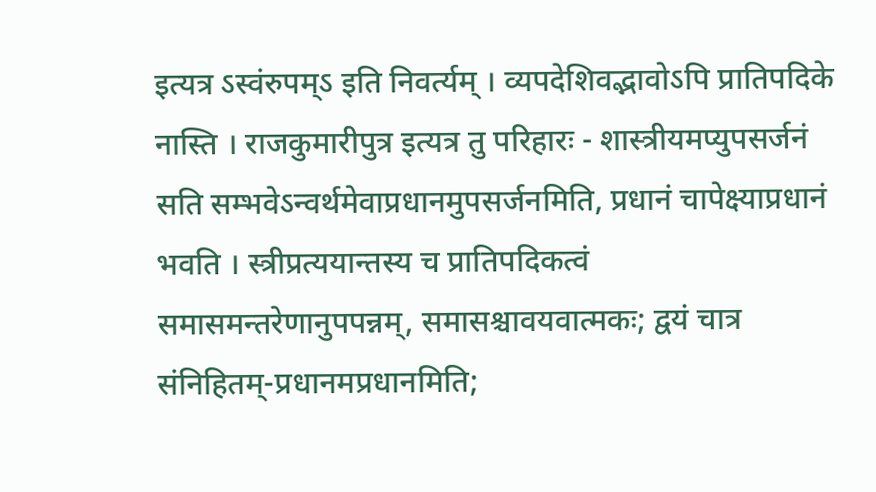इत्यत्र ऽस्वंरुपम्ऽ इति निवर्त्यम् । व्यपदेशिवद्भावोऽपि प्रातिपदिके नास्ति । राजकुमारीपुत्र इत्यत्र तु परिहारः - शास्त्रीयमप्युपसर्जनं सति सम्भवेऽन्वर्थमेवाप्रधानमुपसर्जनमिति, प्रधानं चापेक्ष्याप्रधानं भवति । स्त्रीप्रत्ययान्तस्य च प्रातिपदिकत्वं समासमन्तरेणानुपपन्नम्, समासश्चावयवात्मकः; द्वयं चात्र संनिहितम्-प्रधानमप्रधानमिति;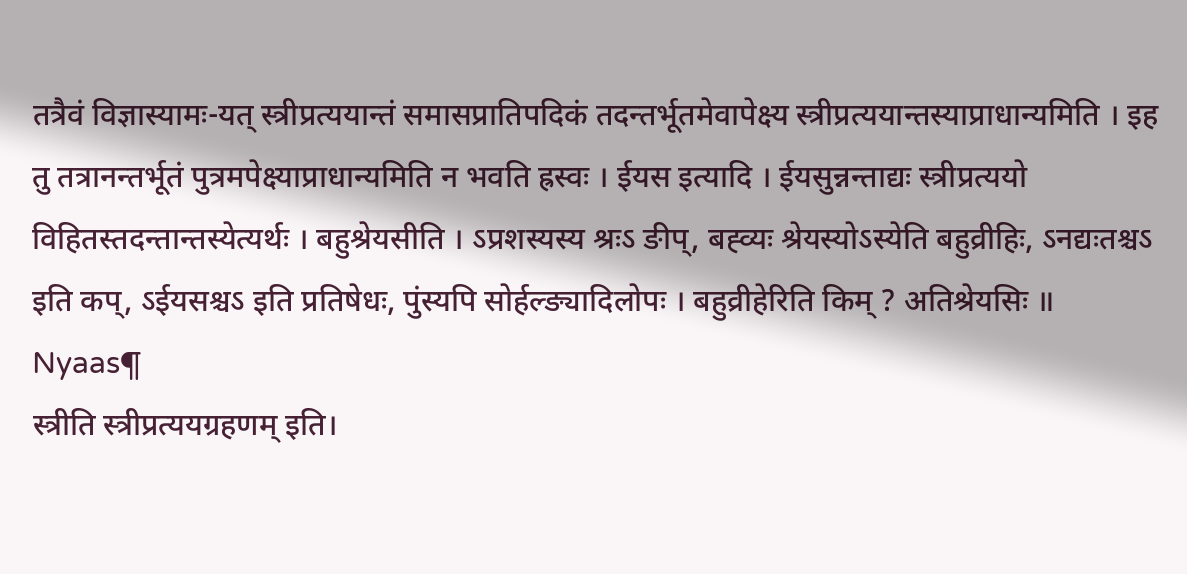तत्रैवं विज्ञास्यामः-यत् स्त्रीप्रत्ययान्तं समासप्रातिपदिकं तदन्तर्भूतमेवापेक्ष्य स्त्रीप्रत्ययान्तस्याप्राधान्यमिति । इह तु तत्रानन्तर्भूतं पुत्रमपेक्ष्याप्राधान्यमिति न भवति ह्रस्वः । ईयस इत्यादि । ईयसुन्नन्ताद्यः स्त्रीप्रत्ययो विहितस्तदन्तान्तस्येत्यर्थः । बहुश्रेयसीति । ऽप्रशस्यस्य श्रःऽ ङीप्, बह्व्यः श्रेयस्योऽस्येति बहुव्रीहिः, ऽनद्यःतश्चऽ इति कप्, ऽईयसश्चऽ इति प्रतिषेधः, पुंस्यपि सोर्हल्ङ्यादिलोपः । बहुव्रीहेरिति किम् ? अतिश्रेयसिः ॥
Nyaas¶
स्त्रीति स्त्रीप्रत्ययग्रहणम् इति।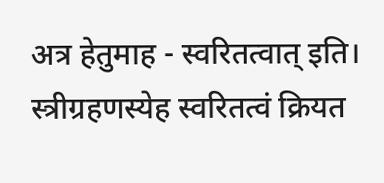अत्र हेतुमाह - स्वरितत्वात् इति। स्त्रीग्रहणस्येह स्वरितत्वं क्रियत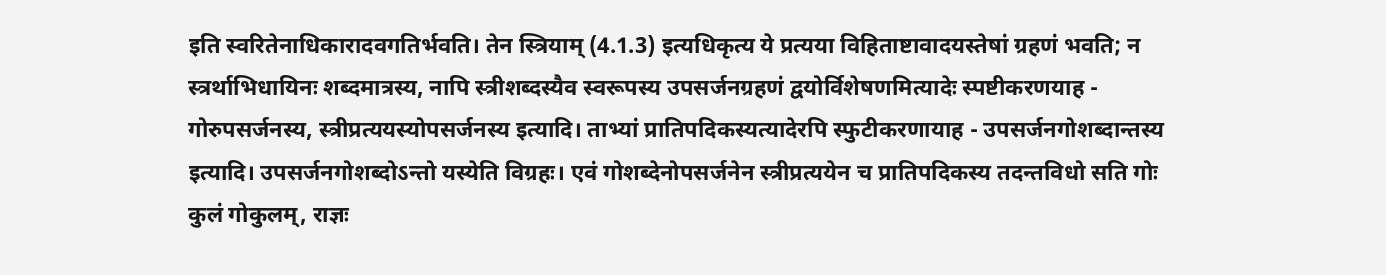इति स्वरितेनाधिकारादवगतिर्भवति। तेन स्त्रियाम् (4.1.3) इत्यधिकृत्य ये प्रत्यया विहिताष्टावादयस्तेषां ग्रहणं भवति; न स्त्रर्थाभिधायिनः शब्दमात्रस्य, नापि स्त्रीशब्दस्यैव स्वरूपस्य उपसर्जनग्रहणं द्वयोर्विशेषणमित्यादेः स्पष्टीकरणयाह - गोरुपसर्जनस्य, स्त्रीप्रत्ययस्योपसर्जनस्य इत्यादि। ताभ्यां प्रातिपदिकस्यत्यादेरपि स्फुटीकरणायाह - उपसर्जनगोशब्दान्तस्य इत्यादि। उपसर्जनगोशब्दोऽन्तो यस्येति विग्रहः। एवं गोशब्देनोपसर्जनेन स्त्रीप्रत्ययेन च प्रातिपदिकस्य तदन्तविधो सति गोः कुलं गोकुलम्, राज्ञः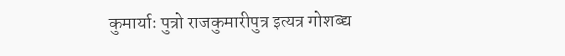कुमार्याः पुत्रो राजकुमारीपुत्र इत्यत्र गोशब्द्य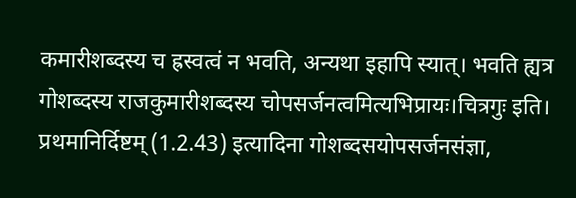कमारीशब्दस्य च ह्रस्वत्वं न भवति, अन्यथा इहापि स्यात्। भवति ह्यत्र गोशब्दस्य राजकुमारीशब्दस्य चोपसर्जनत्वमित्यभिप्रायः।चित्रगुः इति। प्रथमानिर्दिष्टम् (1.2.43) इत्यादिना गोशब्दसयोपसर्जनसंज्ञा,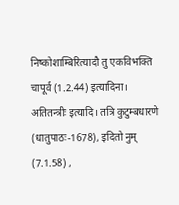निष्कोशाम्बिरित्यादौ तु एकविभक्ति चापूर्व (1.2.44) इत्यादिना। अतितन्त्रीः इत्यादि। तत्रि कुटुम्बधारणे (धातुपाठः-1678), इदितो नुम् (7.1.58) ,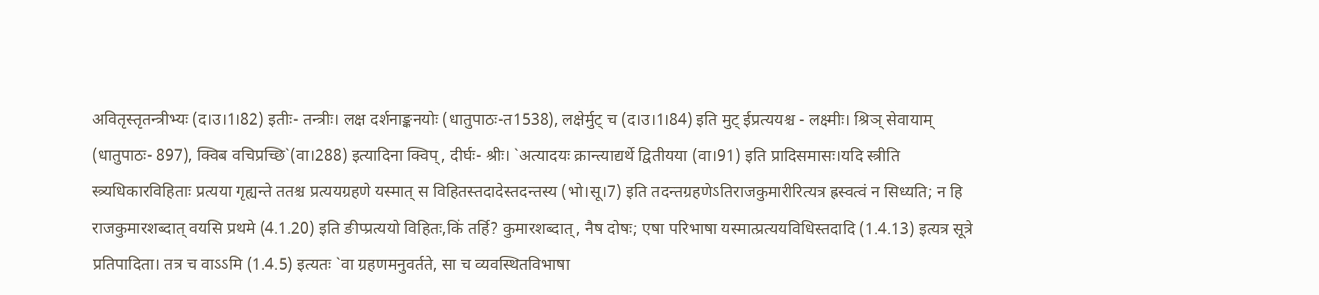अवितृस्तृतन्त्रीभ्यः (द।उ।1।82) इतीः- तन्त्रीः। लक्ष दर्शनाङ्कनयोः (धातुपाठः-त1538), लक्षेर्मुट् च (द।उ।1।84) इति मुट् ईप्रत्ययश्च - लक्ष्मीः। श्रिञ् सेवायाम् (धातुपाठः- 897), क्विब वचिप्रच्छि`(वा।288) इत्यादिना क्विप्, दीर्घः- श्रीः। `अत्यादयः क्रान्त्याद्यर्थे द्वितीयया (वा।91) इति प्रादिसमासः।यदि स्त्रीति स्त्र्यधिकारविहिताः प्रत्यया गृह्यन्ते ततश्च प्रत्ययग्रहणे यस्मात् स विहितस्तदादेस्तदन्तस्य (भो।सू।7) इति तदन्तग्रहणेऽतिराजकुमारीरित्यत्र ह्रस्वत्वं न सिध्यति; न हि राजकुमारशब्दात् वयसि प्रथमे (4.1.20) इति ङीप्प्रत्ययो विहितः,किं तर्हि? कुमारशब्दात्, नैष दोषः; एषा परिभाषा यस्मात्प्रत्ययविधिस्तदादि (1.4.13) इत्यत्र सूत्रे प्रतिपादिता। तत्र च वाऽऽमि (1.4.5) इत्यतः `वा ग्रहणमनुवर्तते, सा च व्यवस्थितविभाषा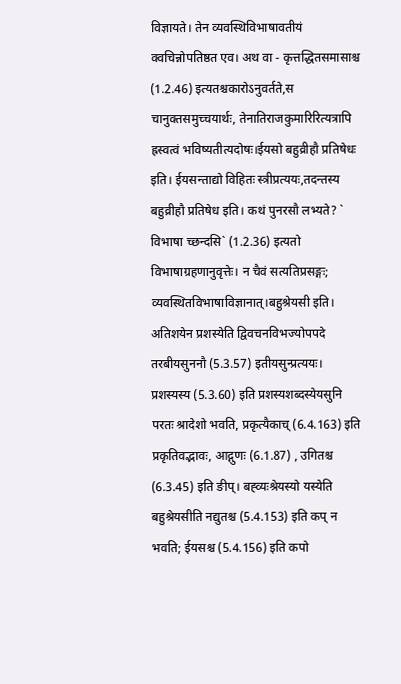विज्ञायते। तेन व्यवस्थिविभाषावतीयं क्वचिन्नोपतिष्ठत एव। अथ वा - कृत्तद्धितसमासाश्च (1.2.46) इत्यतश्चकारोऽनुवर्तते,स चानुक्तसमुच्चयार्थः, तेनातिराजकुमारिरित्यत्रापि ह्रस्वत्वं भविष्यतीत्यदोषः।ईयसो बहुव्रीहौ प्रतिषेधः इति। ईयसन्ताद्यो विहितः स्त्रीप्रत्ययः,तदन्तस्य बहुव्रीहौ प्रतिषेध इति। कथं पुनरसौ लभ्यते? ` विभाषा च्छन्दसि` (1.2.36) इत्यतो विभाषाग्रहणानुवृत्तेः। न चैवं सत्यतिप्रसङ्गः; व्यवस्थितविभाषाविज्ञानात्।बहुश्रेयसी इति। अतिशयेन प्रशस्येति द्विवचनविभज्योपपदे तरबीयसुननौ (5.3.57) इतीयसुन्प्रत्ययः। प्रशस्यस्य (5.3.60) इति प्रशस्यशब्दस्येयसुनि परतः श्रादेशो भवति, प्रकृत्यैकाच् (6.4.163) इति प्रकृतिवद्भावः, आद्गुणः (6.1.87) , उगितश्च (6.3.45) इति ङीप्। बह्व्यःश्रेयस्यो यस्येति बहुश्रेयसीति नद्युतश्च (5.4.153) इति कप् न भवति; ईयसश्च (5.4.156) इति कपो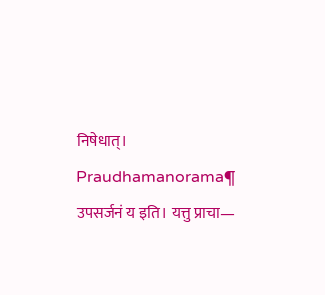निषेधात्।
Praudhamanorama¶
उपसर्जनं य इति। यत्तु प्राचा—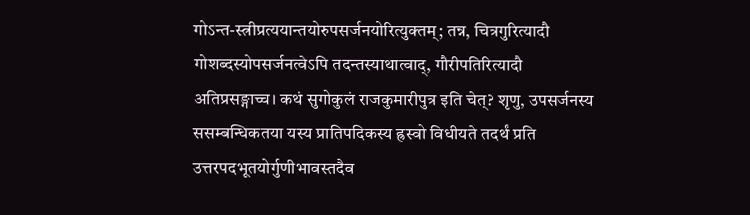गोऽन्त-स्त्रीप्रत्ययान्तयोरुपसर्जनयोरित्युक्तम्; तन्न, चित्रगुरित्यादौ गोशब्दस्योपसर्जनत्वेऽपि तदन्तस्याथात्वाद्, गौरीपतिरित्यादौ अतिप्रसङ्गाच्च। कथं सुगोकुलं राजकुमारीपुत्र इति चेत्? शृणु, उपसर्जनस्य ससम्बन्धिकतया यस्य प्रातिपदिकस्य ह्रस्वो विधीयते तदर्थं प्रति उत्तरपदभूतयोर्गुणीभावस्तदैव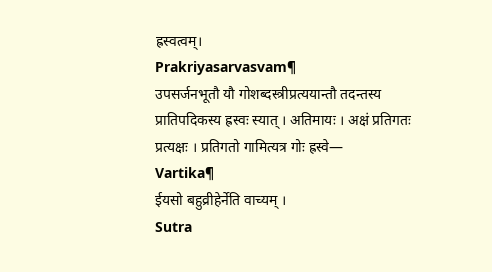ह्रस्वत्वम्।
Prakriyasarvasvam¶
उपसर्जनभूतौ यौ गोशब्दस्त्रीप्रत्ययान्तौ तदन्तस्य प्रातिपदिकस्य ह्रस्वः स्यात् । अतिमायः । अक्षं प्रतिगतः प्रत्यक्षः । प्रतिगतो गामित्यत्र गोः ह्रस्वे—
Vartika¶
ईयसो बहुव्रीहेर्नेति वाच्यम् ।
Sutra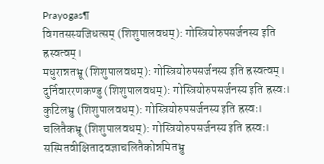Prayogas¶
विगतसस्यजिधत्सम् (शिशुपालवधम्): गोस्त्रियोरुपसर्जनस्य इति ह्रस्वत्वम्।
मधुरान्नतभ्रू (शिशुपालवधम्): गोस्त्रियोरुपसर्जनस्य इति ह्रस्वत्वम्।
दुर्निवाररणकण्डु (शिशुपालवधम्): गोस्त्रियोरुपसर्जनस्य इति ह्रस्वः।
कुटिलभ्रु (शिशुपालवधम्): गोस्त्रियोरुपसर्जनस्य इति ह्रस्वः।
चलितैकभ्रू (शिशुपालवधम्): गोस्त्रियोरुपसर्जनस्य इति ह्रस्वः।
सस्मितवीक्षितादवज्ञाचलितैकोन्नमितभ्रु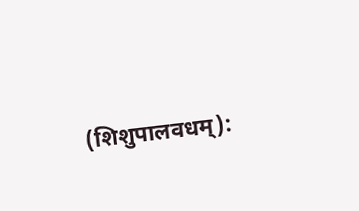(शिशुपालवधम्):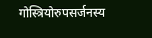गोस्त्रियोरुपसर्जनस्य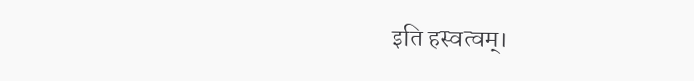इति हस्वत्वम्।